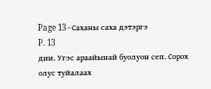Page 13 - Саханы саха дэтэргэ
P. 13
дии. Угэс араайынай буолуон сеп. Сорох олус туйалаах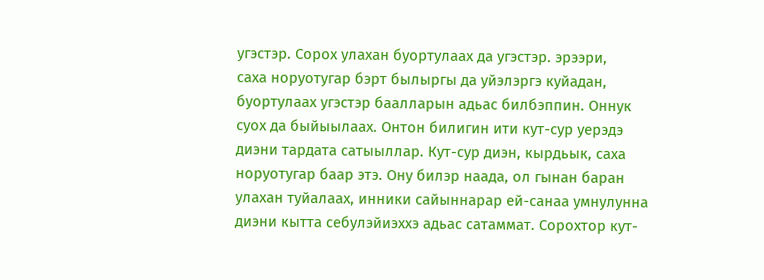угэстэр. Сорох улахан буортулаах да угэстэр. эрээри,
саха норуотугар бэрт былыргы да уйэлэргэ куйадан,
буортулаах угэстэр баалларын адьас билбэппин. Оннук
суох да быйыылаах. Онтон билигин ити кут-сур уерэдэ
диэни тардата сатыыллар. Кут-сур диэн, кырдьык, саха
норуотугар баар этэ. Ону билэр наада, ол гынан баран
улахан туйалаах, инники сайыннарар ей-санаа умнулунна
диэни кытта себулэйиэххэ адьас сатаммат. Сорохтор кут-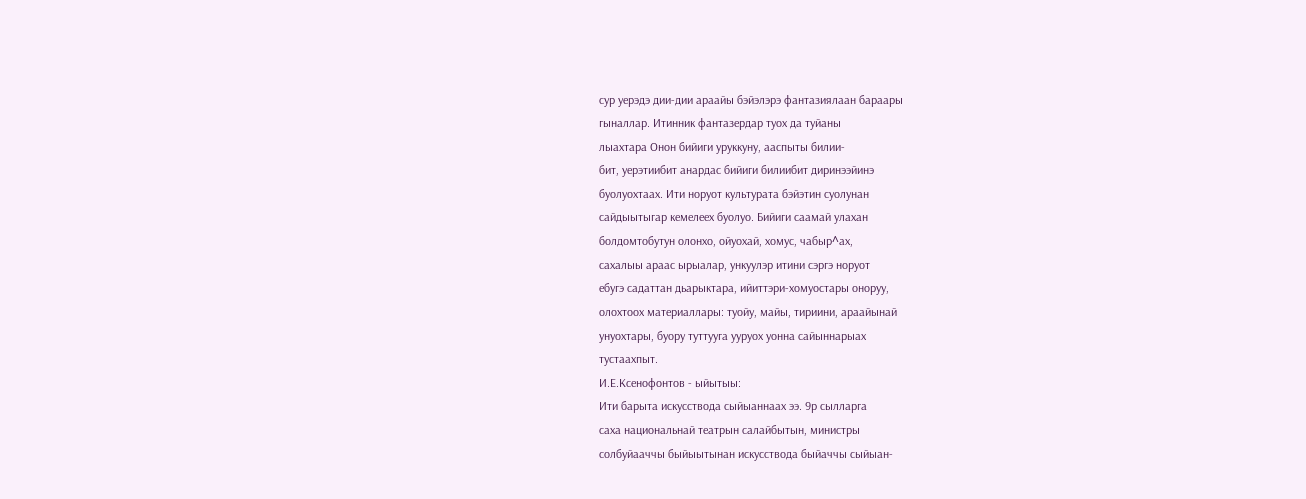сур уерэдэ дии-дии араайы бэйэлэрэ фантазиялаан бараары
гыналлар. Итинник фантазердар туох да туйаны
лыахтара Онон бийиги уруккуну, ааспыты билии-
бит, уерэтиибит анардас бийиги билиибит диринээйинэ
буолуохтаах. Ити норуот культурата бэйэтин суолунан
сайдыытыгар кемелеех буолуо. Бийиги саамай улахан
болдомтобутун олонхо, ойуохай, хомус, чабыр^ах,
сахалыы араас ырыалар, ункуулэр итини сэргэ норуот
ебугэ садаттан дьарыктара, ийиттэри-хомуостары оноруу,
олохтоох материаллары: туойу, майы, тириини, араайынай
унуохтары, буору туттууга ууруох уонна сайыннарыах
тустаахпыт.
И.Е.Ксенофонтов - ыйытыы:
Ити барыта искусствода сыйыаннаах ээ. 9р сылларга
саха национальнай театрын салайбытын, министры
солбуйааччы быйыытынан искусствода быйаччы сыйыан-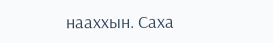нааххын. Саха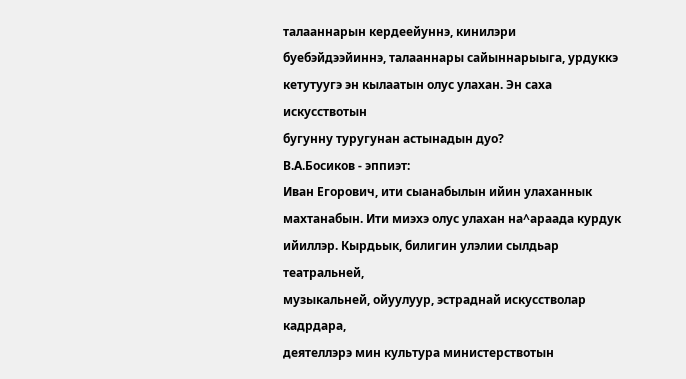талааннарын кердеейуннэ, кинилэри
буебэйдээйиннэ, талааннары сайыннарыыга, урдуккэ
кетутуугэ эн кылаатын олус улахан. Эн саха искусствотын
бугунну туругунан астынадын дуо?
В.А.Босиков - эппиэт:
Иван Егорович, ити сыанабылын ийин улаханнык
махтанабын. Ити миэхэ олус улахан на^араада курдук
ийиллэр. Кырдьык, билигин улэлии сылдьар театральней,
музыкальней, ойуулуур, эстраднай искусстволар кадрдара,
деятеллэрэ мин культура министерствотын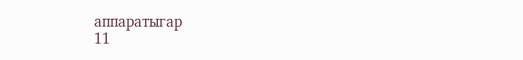аппаратыгар
11